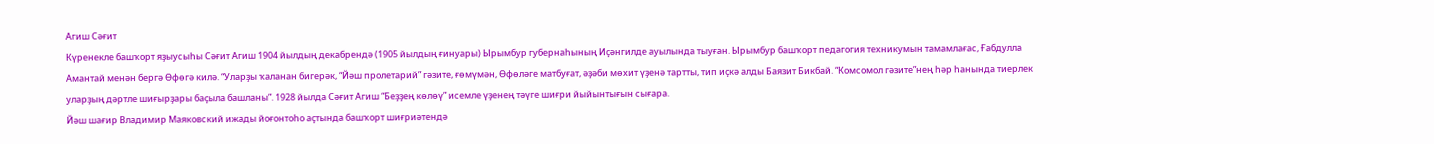Агиш Сәғит
Күренекле башҡорт яҙыусыһы Сәғит Агиш 1904 йылдың декабрендә (1905 йылдың ғинуары) Ырымбур губернаһының Иҫәнгилде ауылында тыуған. Ырымбур башҡорт педагогия техникумын тамамлағас, Ғабдулла Амантай менән бергә Өфөгә килә. “Уларҙы ҡаланан бигерәк, “Йәш пролетарий” гәзите, ғөмүмән, Өфөләге матбуғат, әҙәби мөхит үҙенә тартты, тип иҫкә алды Баязит Бикбай. “Комсомол гәзите”нең һәр һанында тиерлек уларҙың дәртле шиғырҙары баҫыла башланы”. 1928 йылда Сәғит Агиш “Беҙҙең көлөү” исемле үҙенең тәүге шиғри йыйынтығын сығара.
Йәш шағир Владимир Маяковский ижады йоғонтоһо аҫтында башҡорт шиғриәтендә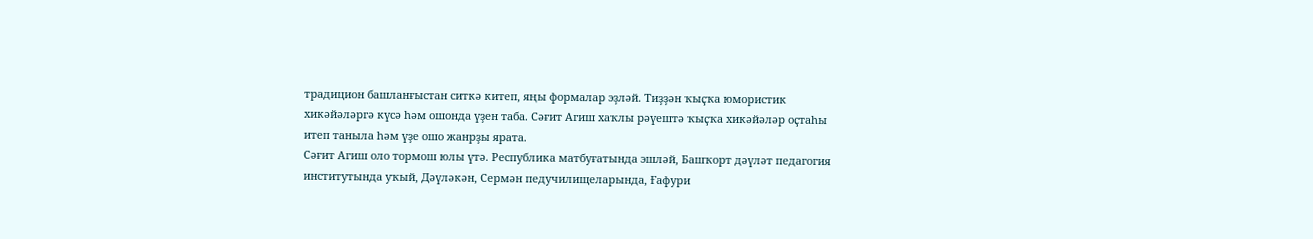традицион башланғыстан ситкә китеп, яңы формалар эҙләй. Тиҙҙән ҡыҫҡа юмористик хикәйәләргә күсә һәм ошонда үҙен таба. Сәғит Агиш хаҡлы рәүештә ҡыҫҡа хикәйәләр оҫтаһы итеп таныла һәм үҙе ошо жанрҙы ярата.
Сәғит Агиш оло тормош юлы үтә. Республика матбуғатында эшләй, Башҡорт дәүләт педагогия институтында уҡый, Дәүләкән, Сермән педучилищеларында, Ғафури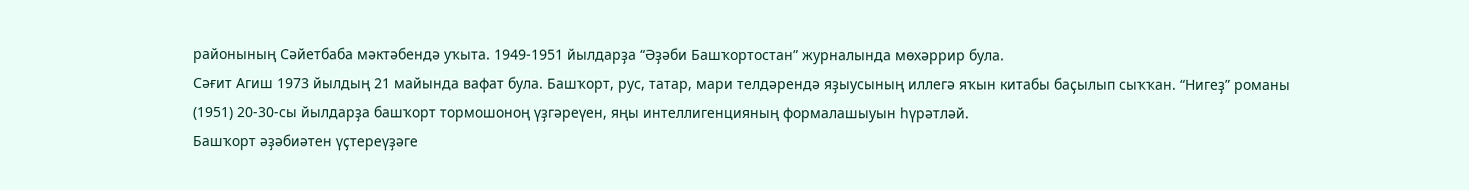районының Сәйетбаба мәктәбендә уҡыта. 1949-1951 йылдарҙа “Әҙәби Башҡортостан” журналында мөхәррир була.
Сәғит Агиш 1973 йылдың 21 майында вафат була. Башҡорт, рус, татар, мари телдәрендә яҙыусының иллегә яҡын китабы баҫылып сыҡҡан. “Нигеҙ” романы (1951) 20-30-сы йылдарҙа башҡорт тормошоноң үҙгәреүен, яңы интеллигенцияның формалашыуын һүрәтләй.
Башҡорт әҙәбиәтен үҫтереүҙәге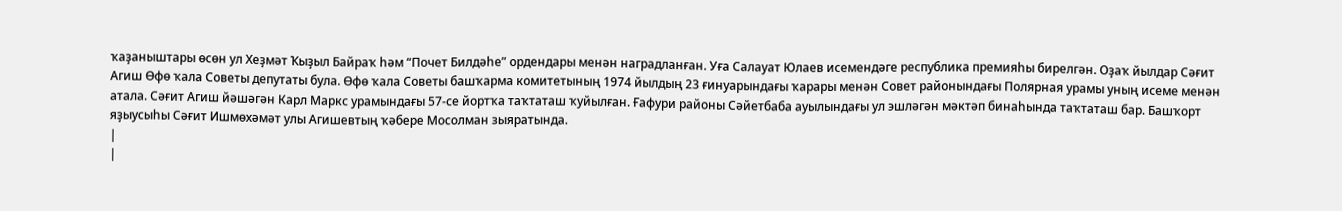ҡаҙаныштары өсөн ул Хеҙмәт Ҡыҙыл Байраҡ һәм “Почет Билдәһе” ордендары менән наградланған. Уға Салауат Юлаев исемендәге республика премияһы бирелгән. Оҙаҡ йылдар Сәғит Агиш Өфө ҡала Советы депутаты була. Өфө ҡала Советы башҡарма комитетының 1974 йылдың 23 ғинуарындағы ҡарары менән Совет районындағы Полярная урамы уның исеме менән атала. Сәғит Агиш йәшәгән Карл Маркс урамындағы 57-се йортҡа таҡтаташ ҡуйылған. Ғафури районы Сәйетбаба ауылындағы ул эшләгән мәктәп бинаһында таҡтаташ бар. Башҡорт яҙыусыһы Сәғит Ишмөхәмәт улы Агишевтың ҡәбере Мосолман зыяратында.
|
|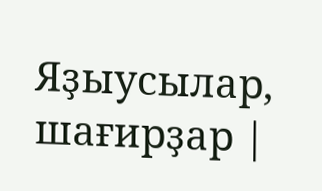Яҙыусылар, шағирҙар |